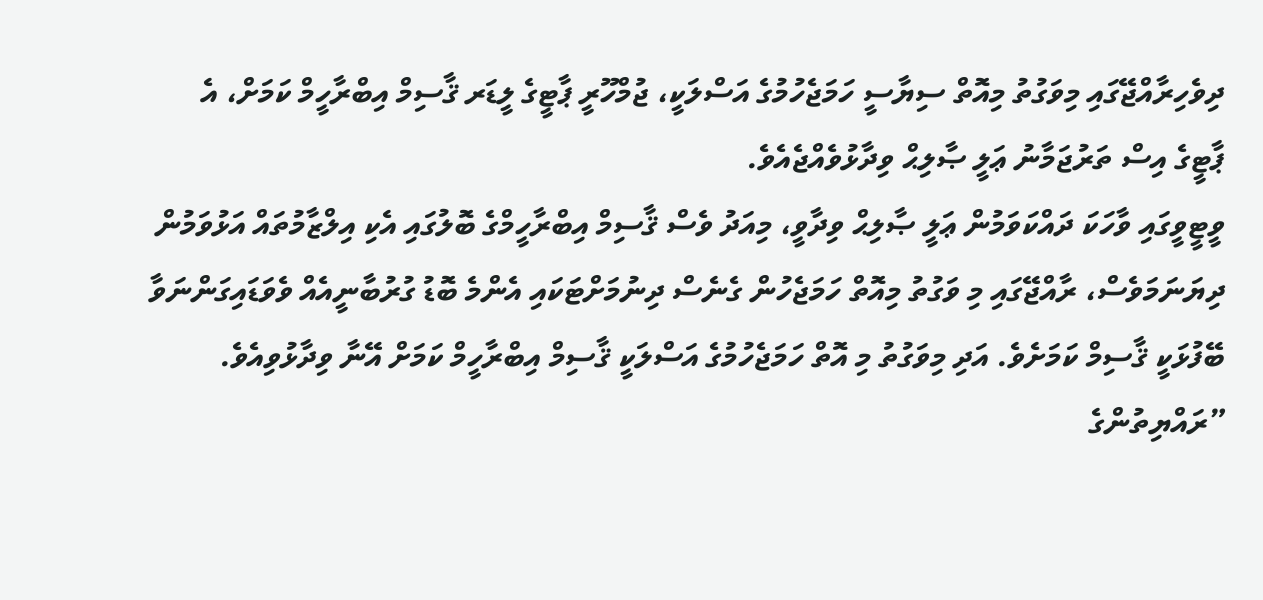ދިވެހިރާއްޖޭގައި މިވަގުތު މިއޮތް ސިޔާސީ ހަމަޖެހުމުގެ އަސްލަކީ، ޖުމްހޫރީ ޕާޓީގެ ލީޑަރ ޤާސިމް އިބްރާހީމް ކަމަށް، އެ ޕާޓީގެ އިސް ތަރުޖަމާނު ޢަލީ ޞާލިޙް ވިދާޅުވެއްޖެއެވެ.
ވީޓީވީގައި ވާހަކަ ދައްކަވަމުން ޢަލީ ޞާލިޙް ވިދާވީ، މިއަދު ވެސް ޤާސިމް އިބްރާހީމްގެ ބޮލުގައި އެކި އިލްޒާމުތައް އަޅުވަމުން ދިޔަނަމަވެސް، ރާއްޖޭގައި މި ވަގުތު މިއޮތް ހަމަޖެހުން ގެނެސް ދިނުމަށްޓަކައި އެންމެ ބޮޑު ގުރުބާނީއެއް ވެވަޑައިގަންނަވާ ބޭފުޅަކީ ޤާސިމް ކަމަށެވެ. އަދި މިވަގުތު މި އޮތް ހަމަޖެހުމުގެ އަސްލަކީ ޤާސިމް އިބްރާހީމް ކަމަށް އޭނާ ވިދާޅުވިއެވެ.
”ރައްޔިތުންގެ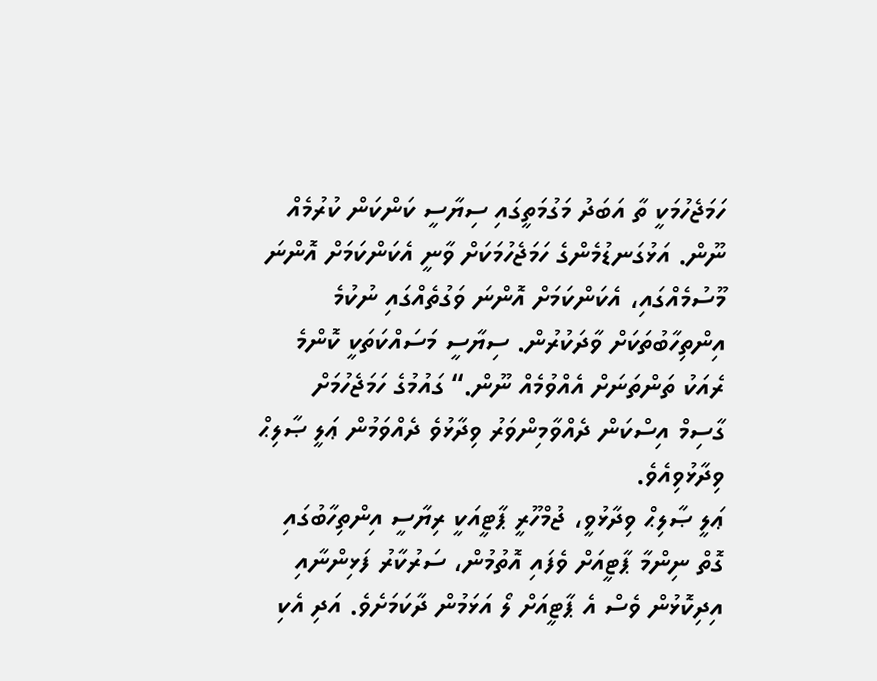ހަމަޖެހުމަކީ ތާ އަބަދު މަގުމަތީގައި ސިޔާސީ ކަންކަން ކުރުމެއް ނޫން. އަޅުގަނޑުމެންގެ ހަމަޖެހުމަކަށް ވާނީ އެކަންކަމަށް އޮންނަ މޫސުމެއްގައި، އެކަންކަމަށް އޮންނަ ވަގުތެއްގައި ނުކުމެ އިންތިހާބުތަކަށް ވާދަކުރުން. ސިޔާސީ މަސައްކަތަކީ ކޮންމެ ރެއަކު ތަންތަނަށް އެއްވުމެއް ނޫން.“ ގައުމުގެ ހަމަޖެހުމަށް ގާސިމް އިސްކަން ދެއްވާމިންވަރު ވިދާޅުވެ ދެއްވަމުން ޢަލީ ޞާލިޙް ވިދާޅުވިއެވެ.
ޢަލީ ޞާލިޙް ވިދާޅުވީ، ޖުމްހޫރީ ޕާޓީއަކީ ރިޔާސީ އިންތިހާބުގައި ގޮތް ނިންމާ ޕާޓީއަށް ވެފައި އޮތުމުން، ސަރުކާރު ފަޅިންނާއި އިދިކޮޅުން ވެސް އެ ޕާޓީއަށް ލޯ އަޅަމުން ދާކަމަށެވެ. އަދި އެކި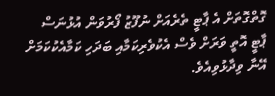ގޮތްގޮތަށް އެ ޕާޓީ ތެރެއަށް ނުފޫޒު ފޯރުވަން އުޅުނަސް ޕާޓީ އޮތީ ވަރަށް ވެސް އެކުވެރިކަމާއި ބަދަހި ކަމާއެކުކަމަށް އޭނާ ވިދާޅުވިއެވެ.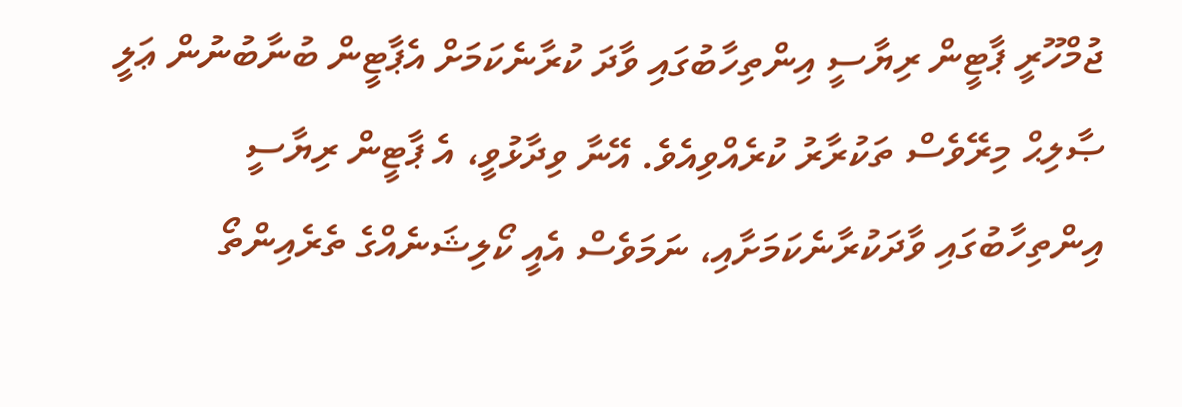ޖުމްހޫރީ ޕާޓީން ރިޔާސީ އިންތިހާބުގައި ވާދަ ކުރާނެކަމަށް އެޕާޓީން ބުނާބުނުން ޢަލީ ޞާލިޙް މިރޭވެސް ތަކުރާރު ކުރެއްވިއެވެ. އޭނާ ވިދާޅުވީ، އެ ޕާޓީން ރިޔާސީ އިންތިހާބުގައި ވާދަކުރާނެކަމަށާއި، ނަމަވެސް އެއީ ކޯލިޝަނެއްގެ ތެރެއިންތޯ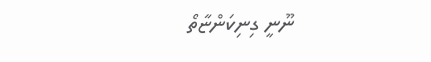ނޫނީ ގިނިކަންޏާތޯ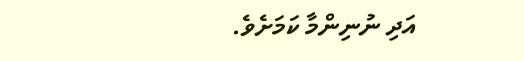އަދި ނުނިންމާ ކަމަށެވެ.